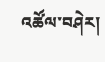འཚོལ་བཤེར།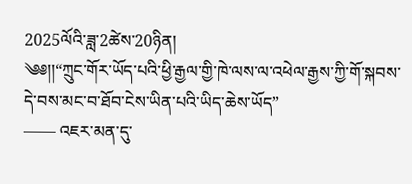2025ལོའི་ཟླ་2ཚེས་20ཉིན།
༄༅།།“ཀྲུང་གོར་ཡོད་པའི་ཕྱི་རྒྱལ་གྱི་ཁེ་ལས་ལ་འཕེལ་རྒྱས་ཀྱི་གོ་སྐབས་དེ་བས་མང་བ་ཐོབ་ངེས་ཡིན་པའི་ཡིད་ཆེས་ཡོད”
—— འཇར་མན་དུ་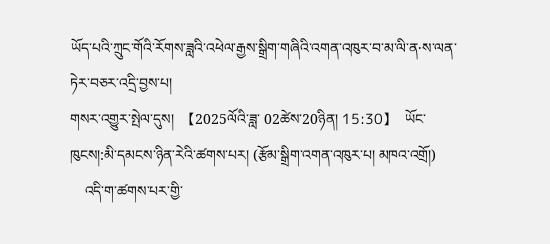ཡོད་པའི་ཀྲུང་གོའི་རོགས་ཟླའི་འཕེལ་རྒྱས་སྒྲིག་གཞིའི་འགན་འཁུར་བ་མ་ལི་ན·ས་ལན་ཏེར་བཅར་འདྲི་བྱས་པ།
གསར་འགྱུར་སྤེལ་དུས།  【2025ལོའི་ཟླ་ 02ཚེས་20ཉིན། 15:30】  ཡོང་ཁུངས།:མི་དམངས་ཉིན་རེའི་ཚགས་པར། (རྩོམ་སྒྲིག་འགན་འཁུར་པ། མཁའ་འགྲོ།)
    འདི་ག་ཚགས་པར་གྱི་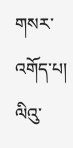གསར་འགོད་པ། ལིའུ་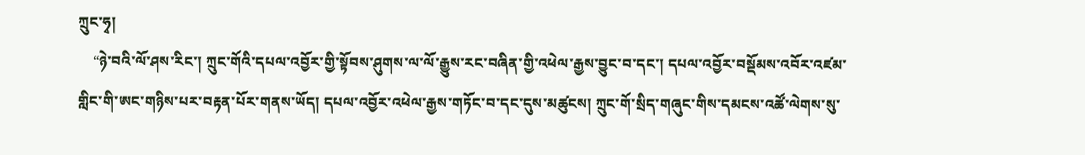ཀྲུང་ཧྭ།
    “ཉེ་བའི་ལོ་ཤས་རིང་། ཀྲུང་གོའི་དཔལ་འབྱོར་གྱི་སྟོབས་ཤུགས་ལ་ལོ་རྒྱུས་རང་བཞིན་གྱི་འཕེལ་རྒྱས་བྱུང་བ་དང་། དཔལ་འབྱོར་བསྡོམས་འབོར་འཛམ་གླིང་གི་ཨང་གཉིས་པར་བརྟན་པོར་གནས་ཡོད། དཔལ་འབྱོར་འཕེལ་རྒྱས་གཏོང་བ་དང་དུས་མཚུངས། ཀྲུང་གོ་སྲིད་གཞུང་གིས་དམངས་འཚོ་ལེགས་སུ་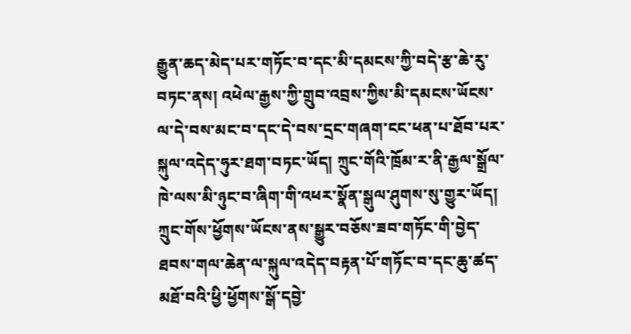རྒྱུན་ཆད་མེད་པར་གཏོང་བ་དང་མི་དམངས་ཀྱི་བདེ་རྩ་ཆེ་རུ་བཏང་ནས། འཕེལ་རྒྱས་ཀྱི་གྲུབ་འབྲས་ཀྱིས་མི་དམངས་ཡོངས་ལ་དེ་བས་མང་བ་དང་དེ་བས་དྲང་གཞག་ངང་ཕན་པ་ཐོབ་པར་སྐུལ་འདེད་ཧུར་ཐག་བཏང་ཡོད། ཀྲུང་གོའི་ཁྲོམ་ར་ནི་རྒྱལ་སྒྲོལ་ཁེ་ལས་མི་ཉུང་བ་ཞིག་གི་འཕར་སྣོན་སྒུལ་ཤུགས་སུ་གྱུར་ཡོད། ཀྲུང་གོས་ཕྱོགས་ཡོངས་ནས་སྒྱུར་བཅོས་ཟབ་གཏོང་གི་བྱེད་ཐབས་གལ་ཆེན་ལ་སྐུལ་འདེད་བརྟན་པོ་གཏོང་བ་དང་ཆུ་ཚད་མཐོ་བའི་ཕྱི་ཕྱོགས་སྒོ་དབྱེ་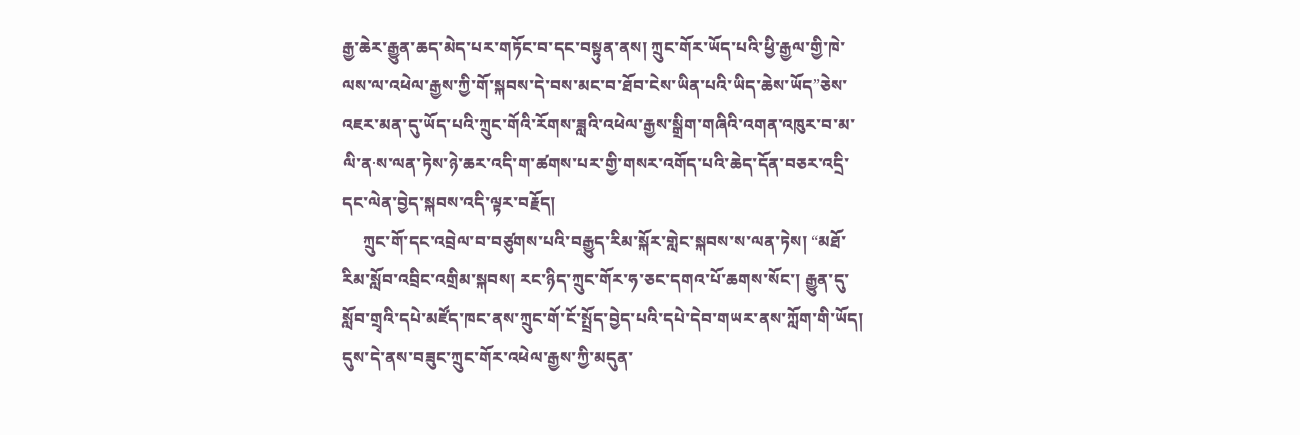རྒྱ་ཆེར་རྒྱུན་ཆད་མེད་པར་གཏོང་བ་དང་བསྟུན་ནས། ཀྲུང་གོར་ཡོད་པའི་ཕྱི་རྒྱལ་གྱི་ཁེ་ལས་ལ་འཕེལ་རྒྱས་ཀྱི་གོ་སྐབས་དེ་བས་མང་བ་ཐོབ་ངེས་ཡིན་པའི་ཡིད་ཆེས་ཡོད”ཅེས་འཇར་མན་དུ་ཡོད་པའི་ཀྲུང་གོའི་རོགས་ཟླའི་འཕེལ་རྒྱས་སྒྲིག་གཞིའི་འགན་འཁུར་བ་མ་ལི་ན·ས་ལན་ཏེས་ཉེ་ཆར་འདི་ག་ཚགས་པར་གྱི་གསར་འགོད་པའི་ཆེད་དོན་བཅར་འདྲི་དང་ལེན་བྱེད་སྐབས་འདི་ལྟར་བརྗོད།
     ཀྲུང་གོ་དང་འབྲེལ་བ་བཙུགས་པའི་བརྒྱུད་རིམ་སྐོར་གླེང་སྐབས་ས་ལན་ཏེས། “མཐོ་རིམ་སློབ་འབྲིང་འགྲིམ་སྐབས། རང་ཉིད་ཀྲུང་གོར་ཧ་ཅང་དགའ་པོ་ཆགས་སོང་། རྒྱུན་དུ་སློབ་གྲྭའི་དཔེ་མཛོད་ཁང་ནས་ཀྲུང་གོ་ངོ་སྤྲོད་བྱེད་པའི་དཔེ་དེབ་གཡར་ནས་ཀློག་གི་ཡོད། དུས་དེ་ནས་བཟུང་ཀྲུང་གོར་འཕེལ་རྒྱས་ཀྱི་མདུན་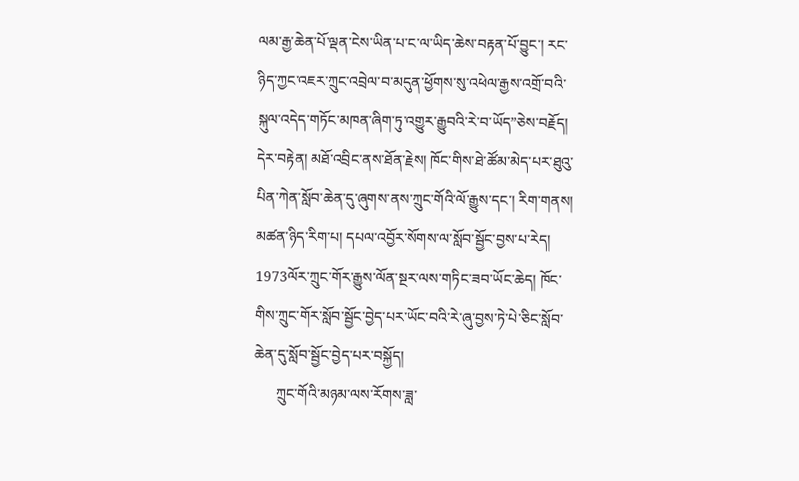ལམ་རྒྱ་ཆེན་པོ་ལྡན་ངེས་ཡིན་པ་ང་ལ་ཡིད་ཆེས་བརྟན་པོ་བྱུང་། རང་ཉིད་ཀྱང་འཇར་ཀྲུང་འབྲེལ་བ་མདུན་ཕྱོགས་སུ་འཕེལ་རྒྱས་འགྲོ་བའི་སྐུལ་འདེད་གཏོང་མཁན་ཞིག་ཏུ་འགྱུར་རྒྱུབའི་རེ་བ་ཡོད”ཅེས་བརྗོད། དེར་བརྟེན། མཐོ་འབྲིང་ནས་ཐོན་རྗེས། ཁོང་གིས་ཐེ་ཚོམ་མེད་པར་ཐུའུ་པིན་ཀེན་སློབ་ཆེན་དུ་ཞུགས་ནས་ཀྲུང་གོའི་ལོ་རྒྱུས་དང་། རིག་གནས། མཚན་ཉིད་རིག་པ། དཔལ་འབྱོར་སོགས་ལ་སློབ་སྦྱོང་བྱས་པ་རེད། 1973ལོར་ཀྲུང་གོར་རྒྱུས་ལོན་སྔར་ལས་གཏིང་ཟབ་ཡོང་ཆེད། ཁོང་གིས་ཀྲུང་གོར་སློབ་སྦྱོང་བྱེད་པར་ཡོང་བའི་རེ་ཞུ་བྱས་ཏེ་པེ་ཅིང་སློབ་ཆེན་དུ་སློབ་སྦྱོང་བྱེད་པར་བསྐྱོད།
      ཀྲུང་གོའི་མཉམ་ལས་རོགས་ཟླ་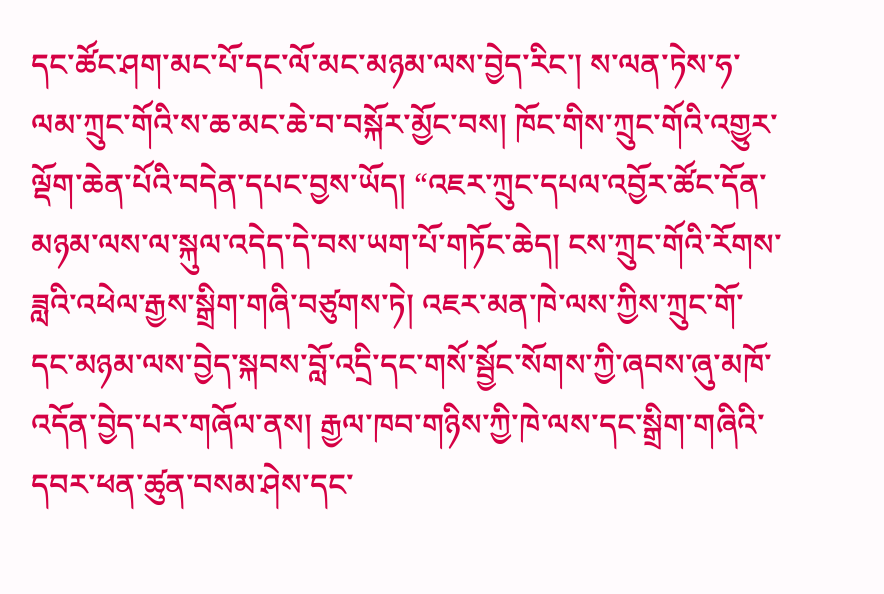དང་ཚོང་ཤག་མང་པོ་དང་ལོ་མང་མཉམ་ལས་བྱེད་རིང་། ས་ལན་ཏེས་ཧ་ལམ་ཀྲུང་གོའི་ས་ཆ་མང་ཆེ་བ་བསྐོར་མྱོང་བས། ཁོང་གིས་ཀྲུང་གོའི་འགྱུར་ལྡོག་ཆེན་པོའི་བདེན་དཔང་བྱས་ཡོད། “འཇར་ཀྲུང་དཔལ་འབྱོར་ཚོང་དོན་མཉམ་ལས་ལ་སྐུལ་འདེད་དེ་བས་ཡག་པོ་གཏོང་ཆེད། ངས་ཀྲུང་གོའི་རོགས་ཟླའི་འཕེལ་རྒྱས་སྒྲིག་གཞི་བཙུགས་ཏེ། འཇར་མན་ཁེ་ལས་ཀྱིས་ཀྲུང་གོ་དང་མཉམ་ལས་བྱེད་སྐབས་བློ་འདྲི་དང་གསོ་སྦྱོང་སོགས་ཀྱི་ཞབས་ཞུ་མཁོ་འདོན་བྱེད་པར་གཞོལ་ནས། རྒྱལ་ཁབ་གཉིས་ཀྱི་ཁེ་ལས་དང་སྒྲིག་གཞིའི་དབར་ཕན་ཚུན་བསམ་ཤེས་དང་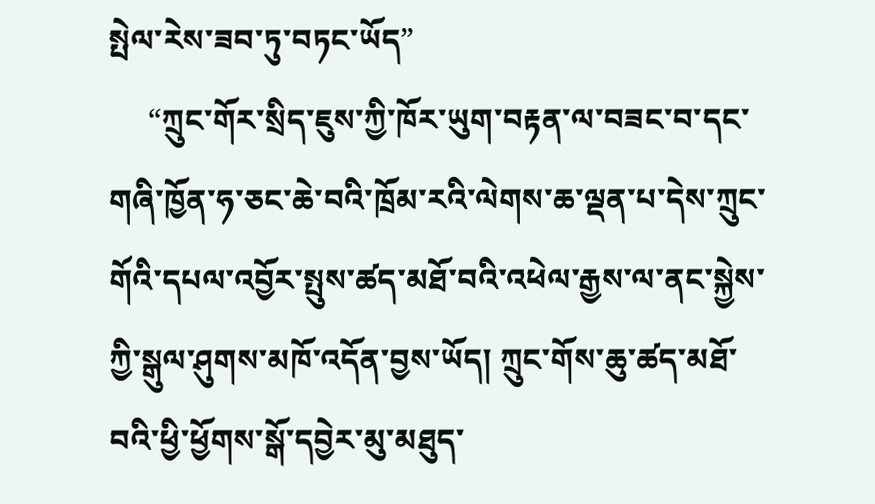སྤེལ་རེས་ཟབ་ཏུ་བཏང་ཡོད”
     “ཀྲུང་གོར་སྲིད་ཇུས་ཀྱི་ཁོར་ཡུག་བརྟན་ལ་བཟང་བ་དང་གཞི་ཁྱོན་ཧ་ཅང་ཆེ་བའི་ཁྲོམ་རའི་ལེགས་ཆ་ལྡན་པ་དེས་ཀྲུང་གོའི་དཔལ་འབྱོར་སྤུས་ཚད་མཐོ་བའི་འཕེལ་རྒྱས་ལ་ནང་སྐྱེས་ཀྱི་སྒུལ་ཤུགས་མཁོ་འདོན་བྱས་ཡོད། ཀྲུང་གོས་ཆུ་ཚད་མཐོ་བའི་ཕྱི་ཕྱོགས་སྒོ་དབྱེར་མུ་མཐུད་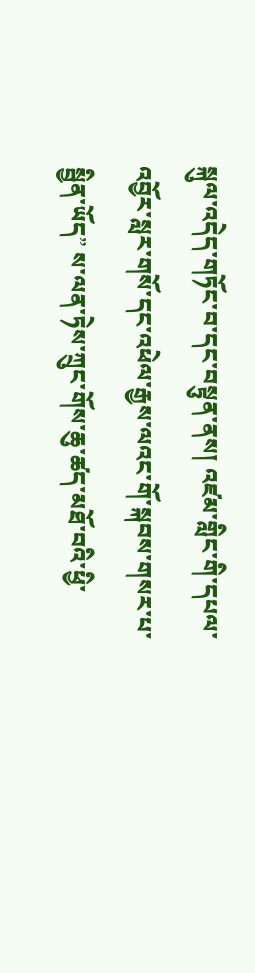སྐུལ་འདེད་གཏོང་བ་དང་བསྟུན་ནས། འཛམ་གླིང་གི་དཔལ་འབྱོར་སླར་གསོ་དང་འཕེལ་རྒྱས་ལའང་གོ་སྐབས་གསར་པ་སྦྱིན་ཡོད” ས་ལན་ཏེས་ཀྲུང་གོས་ཆུ་ཚད་མཐོ་བའི་ཕྱི་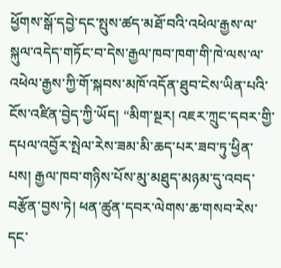ཕྱོགས་སྒོ་དབྱེ་དང་སྤུས་ཚད་མཐོ་བའི་འཕེལ་རྒྱས་ལ་སྐུལ་འདེད་གཏོང་བ་དེས་རྒྱལ་ཁབ་ཁག་གི་ཁེ་ལས་ལ་འཕེལ་རྒྱས་ཀྱི་གོ་སྐབས་མཁོ་འདོན་ཐུབ་ངེས་ཡིན་པའི་ངོས་འཛིན་བྱེད་ཀྱི་ཡོད། “མིག་སྔར། འཇར་ཀྲུང་དབར་གྱི་དཔལ་འབྱོར་སྤེལ་རེས་ཟམ་མི་ཆད་པར་ཟབ་ཏུ་ཕྱིན་པས། རྒྱལ་ཁབ་གཉིས་པོས་མུ་མཐུད་མཉམ་དུ་འབད་བརྩོན་བྱས་ཏེ། ཕན་ཚུན་དབར་ལེགས་ཆ་གསབ་རེས་དང་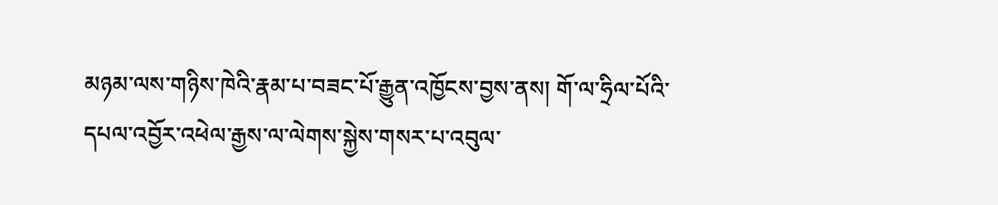མཉམ་ལས་གཉིས་ཁེའི་རྣམ་པ་བཟང་པོ་རྒྱུན་འཁྱོངས་བྱས་ནས། གོ་ལ་ཧྲིལ་པོའི་དཔལ་འབྱོར་འཕེལ་རྒྱས་ལ་ལེགས་སྐྱེས་གསར་པ་འབུལ་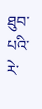ཐུབ་པའི་རེ་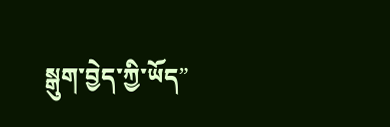སྒུག་བྱེད་ཀྱི་ཡོད”